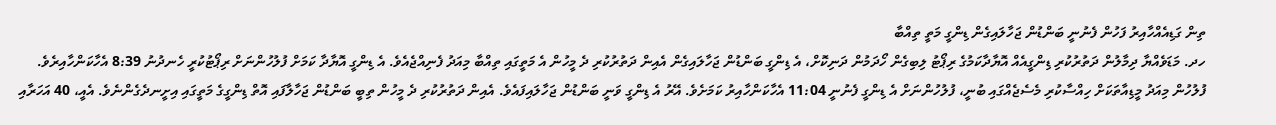ތިން ގަޑިއެއްހާއިރު ފަހުން ފެނުނީ ބަންޑުން ޖަހާލައިގެން ޑިންގީ މަތީ ތިއްބާ
ހދ. މަޑަވެއްޔާ ދިމާލުން ދަތުރުކުރި ޑިންގީއެއް އޮޔާދާކަމުގެ ރިޕޯޓު ލިބިގެން ހޯދަމުން ދަނިކޮށް، އެ ޑިންގީ ބަންޑުން ޖަހާލައިގެން އެއިން ދަތުރުކުރި ދެ މީހުން އެ މަތީގައި ތިއްބާ މިއަދު ފެނިއްޖެއެވެ. އެ ޑިންގީ އޮޔާދާ ކަމަށް ފުލުހުންނަށް ރިޕޯޓުކުރީ ހެނދުނު 8:39 އެހާކަންހާއިރެވެ. ފުލުހުން މިއަދު މީޑިއާތަކަށް ހިއްސާކުރި މެސެޖެއްގައި ބުނީ، ފުލުހުންނަށް އެ ޑިންގީ ފެނުނީ 11:04 އެހާކަންހާއިރު ކަމަށެވެ. އޭރު އެ ޑިންގީ ވަނީ ބަންޑުން ޖަހާލައިފައެވެ. އެއިން ދަތުރުކުރި ދެ މީހުން ތިބީ ބަންޑުން ޖަހާލާފައި އޮތް ޑިންގީގެ މަތީގައި އިށީނދެގެންނެވެ. އެއީ، 40 އަހަރާއި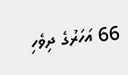66 އަހަރުގެ ދިވެހި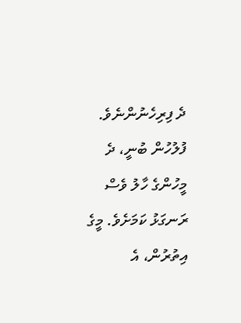ދެ ފިރިހެނުންނެވެ. ފުލުހުން ބުނީ، ދެ މީހުންގެ ހާލު ވެސް ރަނގަޅު ކަމަށެވެ. މީގެ އިތުރުން، އެ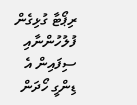ރިޕޯޓާ ގުޅިގެން ފުލުހުންނާއި ސިފައިން އެ ޑިންގީ ހޯދަން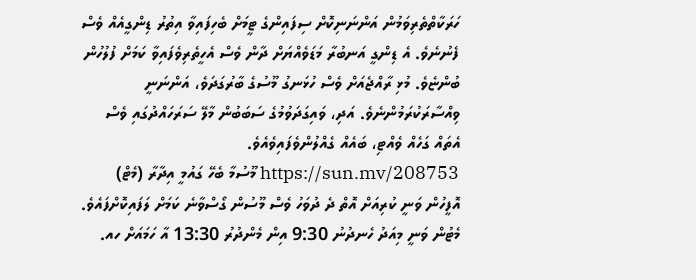ހަރަކާތްތެރިވަމުން އަންނަނިކޮށް ސިފައިންގެ ޓީމަށް ބެހިފައިވާ އިތުރު ޑިންގީއެއް ވެސް ފެނުނެވެ. އެ ޑިންގީ އަނބުރާ މަޑަވެއްޔަށް ދާން ވެސް އެހީތެރިވެފައިވާ ކަމަށް ފުލުހުން ބުންޏެވެ. މުޅި ރާއްޖެއަށް ވެސް ހުޅަނގު މޫސުގެ ބާރުގަދަވެ، އަންނަނީ ވިއްސާރަކުރަމުންނެވެ. އަދި، ވައިގަދަވުމުގެ ސަބަބުން މާލޭ ސަރަހައްދުގައި ވެސް އެތައް ގަހެއް ވެއްޓި، ބައެއް ގެއްލުންވެފައިވެއެވެ. https://sun.mv/208753 މޫސުމާ ބެހޭ ގައުމީ އިދާރާ (މެޓް) އޮފީހުން ވަނީ ކުރިއަށް އޮތް ދެ ދުވަހު ވެސް މޫސުން ގޯސްވާނެ ކަމަށް ލަފައިކޮށްފައެވެ. މެޓުން ވަނީ މިއަދު ހެނދުނު 9:30 އިން މެންދުރު 13:30 އާ ހަމައަށް ހއ.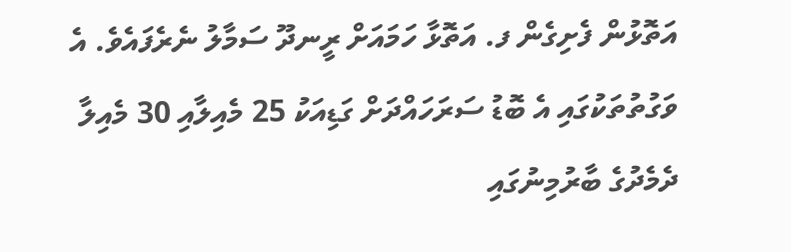އަތޮޅުން ފެށިގެން ފ. އަތޮޅާ ހަމައަށް ރީނދޫ ސަމާލު ނެރެފައެވެ. އެ ވަގުތުތަކުގައި އެ ބޮޑު ސަރަހައްދަށް ގަޑިއަކު 25 މެއިލާއި 30 މެއިލާ ދެމެދުގެ ބާރުމިނުގައި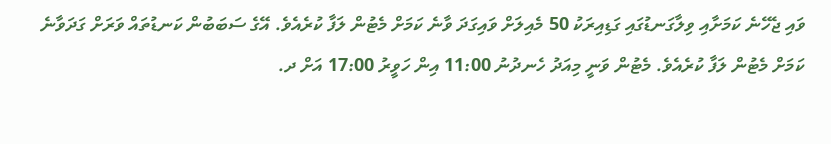ވައި ޖެހޭނެ ކަމަށާއި ވިލާގަނޑުގައި ގަޑިއިރަކު 50 މެއިލަށް ވައިގަދަ ވާނެ ކަމަށް މެޓުން ލަފާ ކުރެއެވެ. އޭގެ ސަބަބުން ކަނޑުތައް ވަރަށް ގަދަވާނެ ކަމަށް މެޓުން ލަފާ ކުރެއެވެ. މެޓުން ވަނީ މިއަދު ހެނދުނު 11:00 އިން ހަވީރު 17:00 އަށް ދ.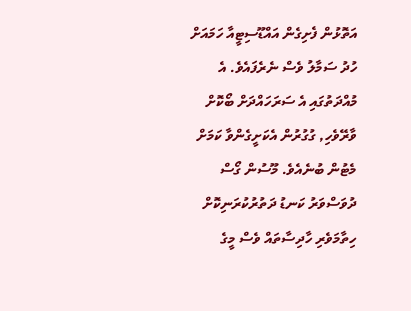އަތޮޅުން ފެށިގެން އައްޑޫސިޓީއާ ހަމައަށް ހުދު ސަމާލު ވެސް ނެރެފައެވެ. އެ މުއްދަތުގައި އެ ސަރަހައްދަށް ބޯކޮށް ވާރޭވެހި, ގުގުރުން އެކަށީގެންވާ ކަމަށް މެޓުން ބުނެއެވެ. މޫސުން ގޯސް ދުވަސްވަރު ކަނޑު ދަތުރުކުރަނިކޮށް ހިތާމަވެރި ހާދިސާތައް ވެސް މީގެ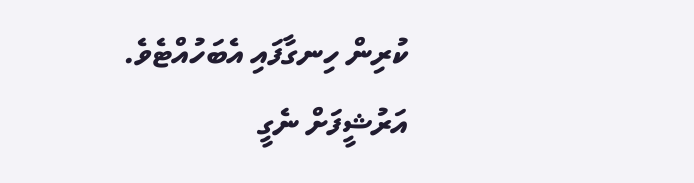ކުރިން ހިނގާފައި އެބަހުއްޓެވެ.
އަރުޝީފަށް ނެގީ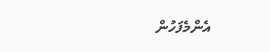އެންމެފަހުން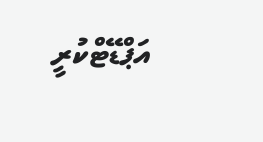އަޕްޑޭޓްކުރީ